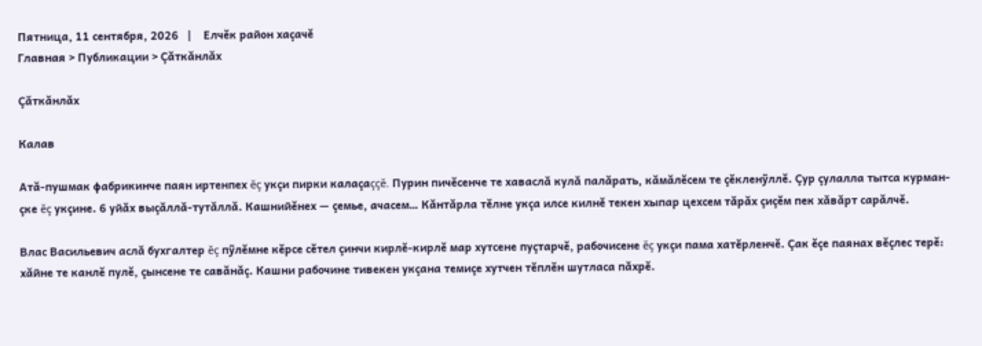Пятница, 11 сентября, 2026   |    Елчĕк район хаçачĕ
Главная > Публикации > Çăткăнлăх

Çăткăнлăх

Калав

Атă-пушмак фабрикинче паян иртенпех ĕç укçи пирки калаçаççĕ. Пурин пичĕсенче те хаваслă кулă палăрать, кăмăлĕсем те çĕкленỹллĕ. Çур çулалла тытса курман-çке ĕç укçине. 6 уйăх выçăллă-тутăллă. Кашнийĕнех — çемье, ачасем… Кăнтăрла тĕлне укçа илсе килнĕ текен хыпар цехсем тăрăх çиçĕм пек хăвăрт сарăлчĕ.

Влас Васильевич аслă бухгалтер ĕç пỹлĕмне кĕрсе сĕтел çинчи кирлĕ-кирлĕ мар хутсене пуçтарчĕ, рабочисене ĕç укçи пама хатĕрленчĕ. Çак ĕçе паянах вĕçлес терĕ: хăйне те канлĕ пулĕ, çынсене те савăнăç. Кашни рабочине тивекен укçана темиçе хутчен тĕплĕн шутласа пăхрĕ.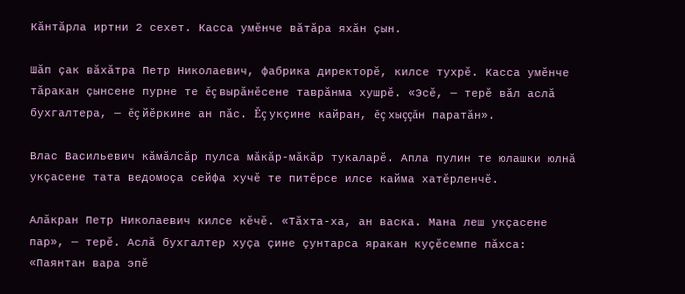Кăнтăрла иртни 2 сехет. Касса умĕнче вăтăра яхăн çын.

Шăп çак вăхăтра Петр Николаевич, фабрика директорĕ, килсе тухрĕ. Касса умĕнче тăракан çынсене пурне те ĕç вырăнĕсене таврăнма хушрĕ. «Эсĕ, — терĕ вăл аслă бухгалтера, — ĕç йĕркине ан пăс. Ĕç укçине кайран, ĕç хыççăн паратăн».

Влас Васильевич кăмăлсăр пулса мăкăр-мăкăр тукаларĕ. Апла пулин те юлашки юлнă укçасене тата ведомоçа сейфа хучĕ те питĕрсе илсе кайма хатĕрленчĕ.

Алăкран Петр Николаевич килсе кĕчĕ. «Тăхта-ха, ан васка. Мана леш укçасене пар», — терĕ. Аслă бухгалтер хуçа çине çунтарса яракан куçĕсемпе пăхса: «Паянтан вара эпĕ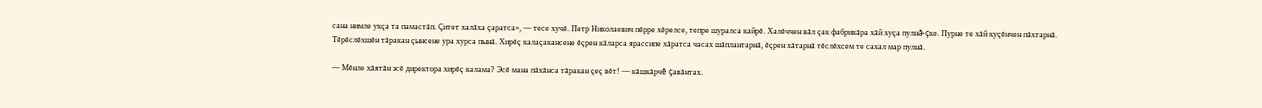сана нимле укçа та памастăп. Çитет халăха çаратса», — тесе хучĕ. Петр Николаевич пĕрре хĕрелсе, тепре шуралса кайрĕ. Халĕччен вăл çак фабрикăра хăй хуçа пулнă-çке. Пурне те хăй куçĕнчен пăхтарнă. Тĕрĕслĕхшĕн тăракан çынсене ура хурса пынă. Хирĕç калаçакансене ĕçрен кăларса ярассипе хăратса часах шăплантарнă, ĕçрен хăтарнă тĕслĕхсем те сахал мар пулнă.

— Мĕнле хăятăн эсĕ директора хирĕç калама? Эсĕ мана пăхăнса тăракан çеç вĕт! — кăшкăрчĕ çавăнтах.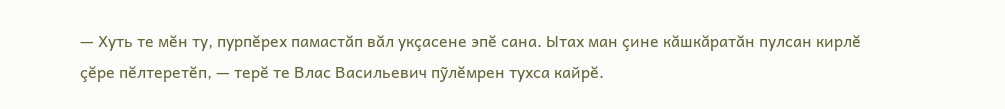— Хуть те мĕн ту, пурпĕрех памастăп вăл укçасене эпĕ сана. Ытах ман çине кăшкăратăн пулсан кирлĕ çĕре пĕлтеретĕп, — терĕ те Влас Васильевич пỹлĕмрен тухса кайрĕ.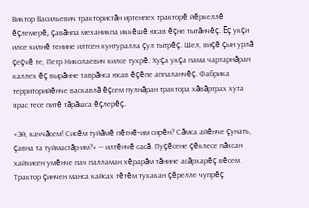Виктор Васильевич трактористăн иртенпех тракторĕ йĕркеллĕ ĕçлемерĕ, çавăнпа механикпа иккĕшĕ юсав ĕçне тытăнчĕç. Ĕç укçи илсе килнĕ тенине илтсен кунтуралла çул тытрĕç. Шел, виçĕ çын урлă çеçчĕ те, Петр Николаевич килсе тухрĕ. Хуçа укçа пама чартарнăран каллех ĕç вырăнне таврăнса юсав ĕçĕпе аппаланчĕç. Фабрика территорийĕнче васкавлă ĕçсем пулнăран трактора хăвăртрах хута ярас тесе питĕ тăрăшса ĕçлерĕç.

«Эй, каччăсем! Сисĕм туйăмĕ пĕтнĕ-им сирĕн? Сăмса айĕнче çунать, çавна та туймастăр-им?» — илтĕнчĕ сасă. Пуçĕсене çĕклесе пăхсан хайхисен умĕнче пач палламан хĕрарăм тăнине асăрхарĕç вĕсем. Трактор çинчен манса кайсах тĕтĕм тухакан çĕрелле чупрĕç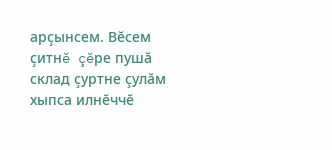арçынсем. Вĕсем çитнĕ çĕре пушă склад çуртне çулăм хыпса илнĕччĕ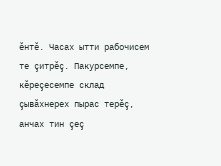ĕнтĕ. Часах ытти рабочисем те çитрĕç. Пакурсемпе, кĕреçесемпе склад çывăхнерех пырас терĕç, анчах тин çеç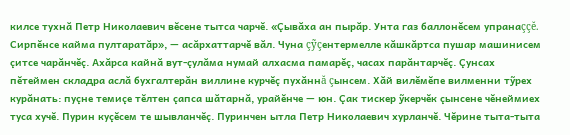килсе тухнă Петр Николаевич вĕсене тытса чарчĕ. «Çывăха ан пырăр. Унта газ баллонĕсем упранаççĕ. Сирпĕнсе кайма пултаратăр», — асăрхаттарчĕ вăл. Чуна çỹçентермелле кăшкăртса пушар машинисем çитсе чарăнчĕç. Ахăрса кайнă вут-çулăма нумай алхасма памарĕç, часах парăнтарчĕç. Çунсах пĕтеймен складра аслă бухгалтерăн виллине курчĕç пухăннă çынсем. Хăй вилĕмĕпе вилменни тỹрех курăнать: пуçне темиçе тĕлтен çапса шăтарнă, урайĕнче — юн. Çак тискер ỹкерчĕк çынсене чĕнеймиех туса хучĕ. Пурин куçĕсем те шывланчĕç. Пуринчен ытла Петр Николаевич хурланчĕ. Чĕрине тыта-тыта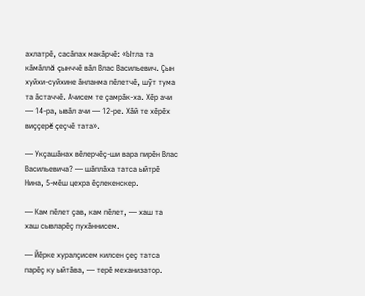ахлатрĕ, сасăпах макăрчĕ: «Ытла та кăмăллă çынччĕ вăл Влас Васильевич. Çын хуйхи-суйхине ăнланма пĕлетчĕ, шỹт тума та ăстаччĕ. Ачисем те çамрăк-ха. Хĕр ачи — 14-ра, ывăл ачи — 12-ре. Хăй те хĕрĕх виççерĕ çеçчĕ тата».

— Укçашăнах вĕлерчĕç-ши вара пирĕн Влас Васильевича? — шăплăха татса ыйтрĕ Нина, 5-мĕш цехра ĕçлекенскер.

— Кам пĕлет çав, кам пĕлет, — хаш та хаш сывларĕç пухăннисем.

— Йĕрке хуралçисем килсен çеç татса парĕç ку ыйтăва, — терĕ механизатор.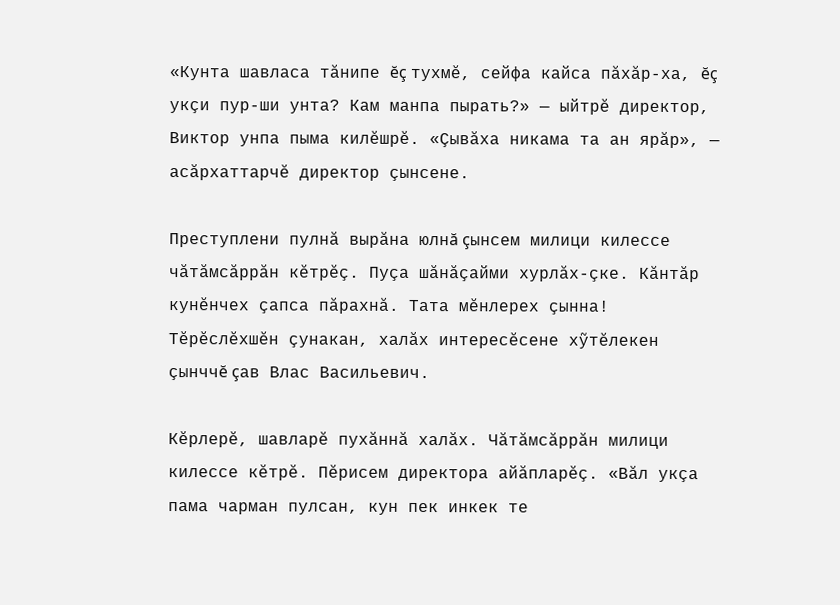«Кунта шавласа тăнипе ĕç тухмĕ, сейфа кайса пăхăр-ха, ĕç укçи пур-ши унта? Кам манпа пырать?» — ыйтрĕ директор, Виктор унпа пыма килĕшрĕ. «Çывăха никама та ан ярăр», — асăрхаттарчĕ директор çынсене.

Преступлени пулнă вырăна юлнă çынсем милици килессе чăтăмсăррăн кĕтрĕç. Пуçа шăнăçайми хурлăх-çке. Кăнтăр кунĕнчех çапса пăрахнă. Тата мĕнлерех çынна! Тĕрĕслĕхшĕн çунакан, халăх интересĕсене хỹтĕлекен çынччĕ çав Влас Васильевич.

Кĕрлерĕ, шавларĕ пухăннă халăх. Чăтăмсăррăн милици килессе кĕтрĕ. Пĕрисем директора айăпларĕç. «Вăл укçа пама чарман пулсан, кун пек инкек те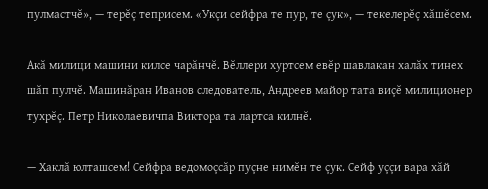пулмастчĕ», — терĕç теприсем. «Укçи сейфра те пур, те çук», — текелерĕç хăшĕсем.

Акă милици машини килсе чарăнчĕ. Вĕллери хуртсем евĕр шавлакан халăх тинех шăп пулчĕ. Машинăран Иванов следователь, Андреев майор тата виçĕ милиционер тухрĕç. Петр Николаевичпа Виктора та лартса килнĕ.

— Хаклă юлташсем! Сейфра ведомоçсăр пуçне нимĕн те çук. Сейф уççи вара хăй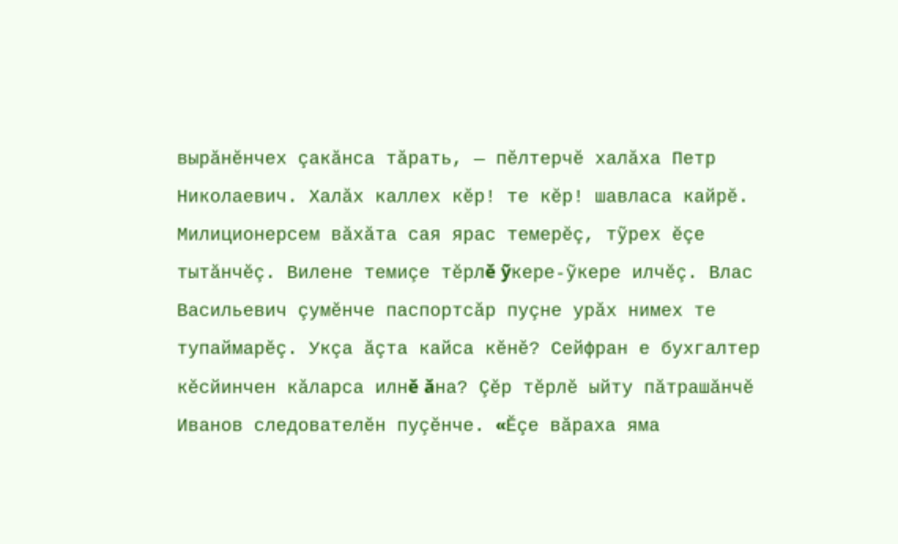вырăнĕнчех çакăнса тăрать, — пĕлтерчĕ халăха Петр Николаевич. Халăх каллех кĕр! те кĕр! шавласа кайрĕ. Милиционерсем вăхăта сая ярас темерĕç, тỹрех ĕçе тытăнчĕç. Вилене темиçе тĕрлĕ ỹкере-ỹкере илчĕç. Влас Васильевич çумĕнче паспортсăр пуçне урăх нимех те тупаймарĕç. Укçа ăçта кайса кĕнĕ? Сейфран е бухгалтер кĕсйинчен кăларса илнĕ ăна? Çĕр тĕрлĕ ыйту пăтрашăнчĕ Иванов следователĕн пуçĕнче. «Ĕçе вăраха яма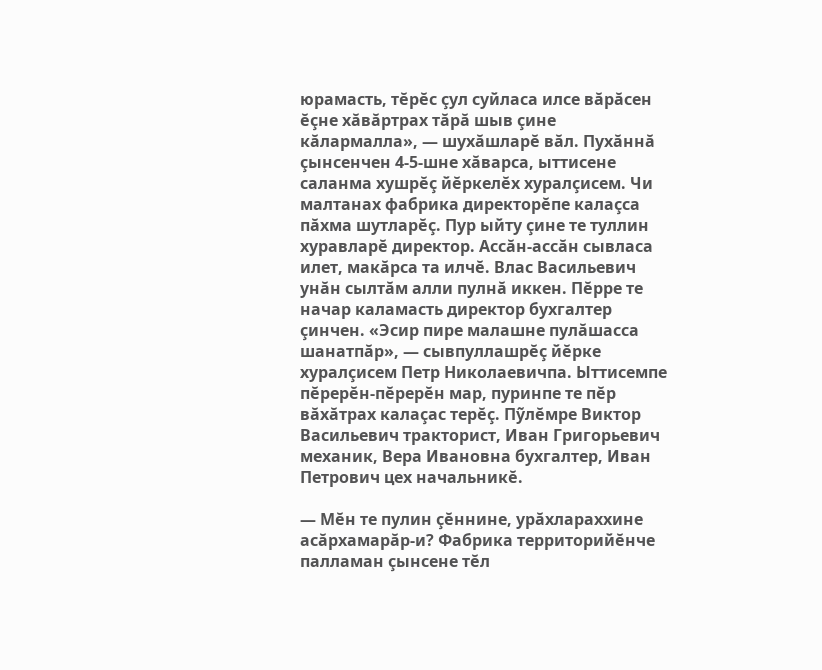юрамасть, тĕрĕс çул суйласа илсе вăрăсен ĕçне хăвăртрах тăрă шыв çине кăлармалла», — шухăшларĕ вăл. Пухăннă çынсенчен 4-5-шне хăварса, ыттисене саланма хушрĕç йĕркелĕх хуралçисем. Чи малтанах фабрика директорĕпе калаçса пăхма шутларĕç. Пур ыйту çине те туллин хуравларĕ директор. Ассăн-ассăн сывласа илет, макăрса та илчĕ. Влас Васильевич унăн сылтăм алли пулнă иккен. Пĕрре те начар каламасть директор бухгалтер çинчен. «Эсир пире малашне пулăшасса шанатпăр», — сывпуллашрĕç йĕрке хуралçисем Петр Николаевичпа. Ыттисемпе пĕрерĕн-пĕрерĕн мар, пуринпе те пĕр вăхăтрах калаçас терĕç. Пỹлĕмре Виктор Васильевич тракторист, Иван Григорьевич механик, Вера Ивановна бухгалтер, Иван Петрович цех начальникĕ.

— Мĕн те пулин çĕннине, урăхлараххине асăрхамарăр-и? Фабрика территорийĕнче палламан çынсене тĕл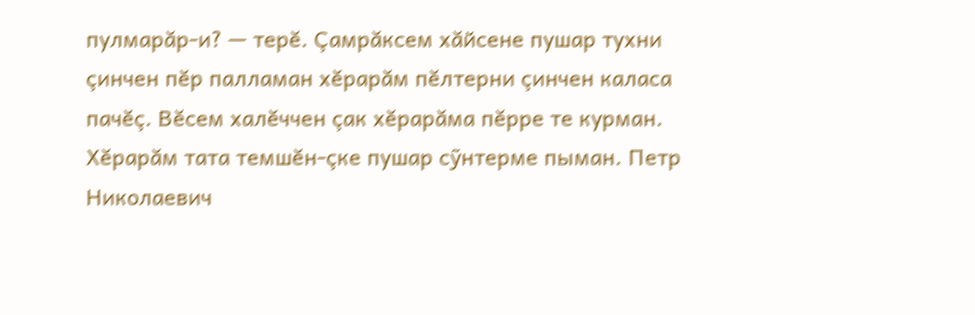пулмарăр-и? — терĕ. Çамрăксем хăйсене пушар тухни çинчен пĕр палламан хĕрарăм пĕлтерни çинчен каласа пачĕç. Вĕсем халĕччен çак хĕрарăма пĕрре те курман. Хĕрарăм тата темшĕн-çке пушар сỹнтерме пыман. Петр Николаевич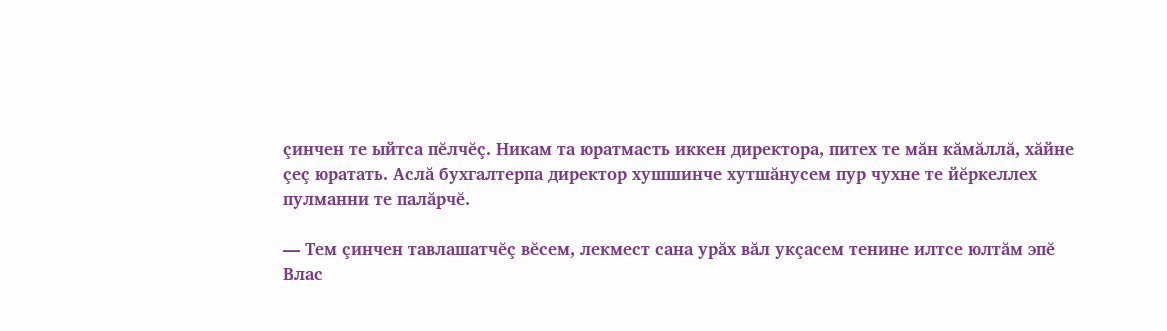çинчен те ыйтса пĕлчĕç. Никам та юратмасть иккен директора, питех те мăн кăмăллă, хăйне çеç юратать. Аслă бухгалтерпа директор хушшинче хутшăнусем пур чухне те йĕркеллех пулманни те палăрчĕ.

— Тем çинчен тавлашатчĕç вĕсем, лекмест сана урăх вăл укçасем тенине илтсе юлтăм эпĕ Влас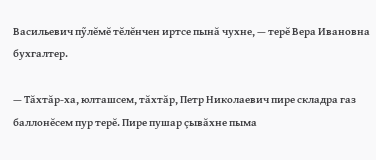Васильевич пỹлĕмĕ тĕлĕнчен иртсе пынă чухне, — терĕ Вера Ивановна бухгалтер.

— Тăхтăр-ха, юлташсем, тăхтăр, Петр Николаевич пире складра газ баллонĕсем пур терĕ. Пире пушар çывăхне пыма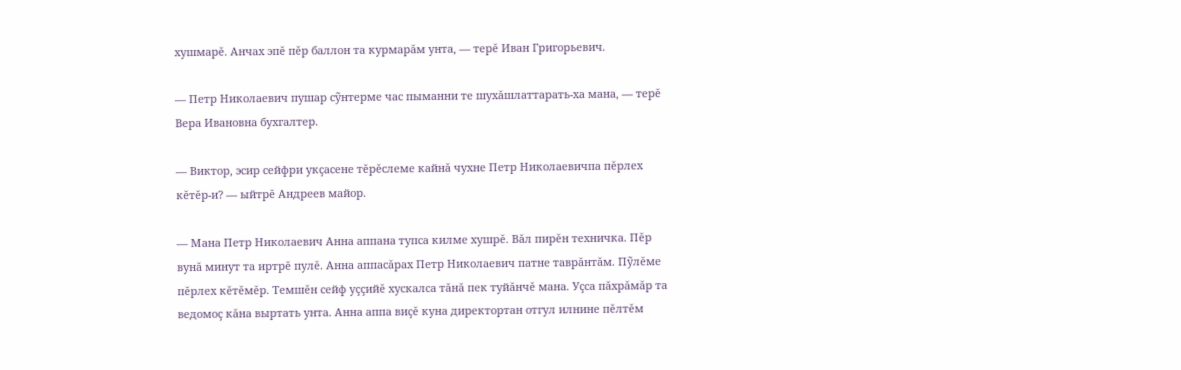хушмарĕ. Анчах эпĕ пĕр баллон та курмарăм унта, — терĕ Иван Григорьевич.

— Петр Николаевич пушар сỹнтерме час пыманни те шухăшлаттарать-ха мана, — терĕ Вера Ивановна бухгалтер.

— Виктор, эсир сейфри укçасене тĕрĕслеме кайнă чухне Петр Николаевичпа пĕрлех кĕтĕр-и? — ыйтрĕ Андреев майор.

— Мана Петр Николаевич Анна аппана тупса килме хушрĕ. Вăл пирĕн техничка. Пĕр вунă минут та иртрĕ пулĕ. Анна аппасăрах Петр Николаевич патне таврăнтăм. Пỹлĕме пĕрлех кĕтĕмĕр. Темшĕн сейф уççийĕ хускалса тăнă пек туйăнчĕ мана. Уçса пăхрăмăр та ведомоç кăна выртать унта. Анна аппа виçĕ куна директортан отгул илнине пĕлтĕм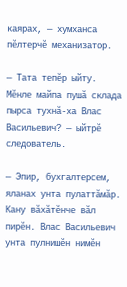каярах, — хумханса пĕлтерчĕ механизатор.

— Тата тепĕр ыйту. Мĕнле майпа пушă склада пырса тухнă-ха Влас Васильевич? — ыйтрĕ следователь.

— Эпир, бухгалтерсем, яланах унта пулаттăмăр. Кану вăхăтĕнче вăл пирĕн. Влас Васильевич унта пулнишĕн нимĕн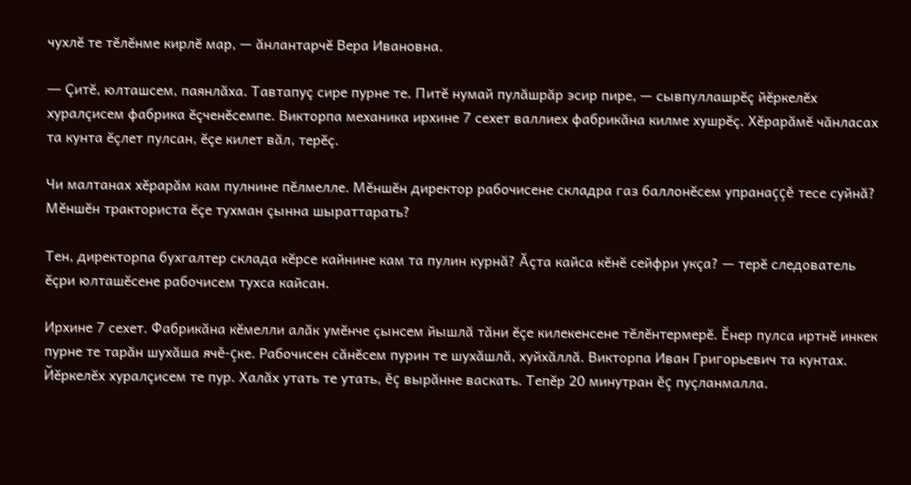чухлĕ те тĕлĕнме кирлĕ мар, — ăнлантарчĕ Вера Ивановна.

— Çитĕ, юлташсем, паянлăха. Тавтапуç сире пурне те. Питĕ нумай пулăшрăр эсир пире, — сывпуллашрĕç йĕркелĕх хуралçисем фабрика ĕçченĕсемпе. Викторпа механика ирхине 7 сехет валлиех фабрикăна килме хушрĕç. Хĕрарăмĕ чăнласах та кунта ĕçлет пулсан, ĕçе килет вăл, терĕç.

Чи малтанах хĕрарăм кам пулнине пĕлмелле. Мĕншĕн директор рабочисене складра газ баллонĕсем упранаççĕ тесе суйнă? Мĕншĕн тракториста ĕçе тухман çынна шыраттарать?

Тен, директорпа бухгалтер склада кĕрсе кайнине кам та пулин курнă? Ăçта кайса кĕнĕ сейфри укçа? — терĕ следователь ĕçри юлташĕсене рабочисем тухса кайсан.

Ирхине 7 сехет. Фабрикăна кĕмелли алăк умĕнче çынсем йышлă тăни ĕçе килекенсене тĕлĕнтермерĕ. Ĕнер пулса иртнĕ инкек пурне те тарăн шухăша ячĕ-çке. Рабочисен сăнĕсем пурин те шухăшлă, хуйхăллă. Викторпа Иван Григорьевич та кунтах. Йĕркелĕх хуралçисем те пур. Халăх утать те утать, ĕç вырăнне васкать. Тепĕр 20 минутран ĕç пуçланмалла.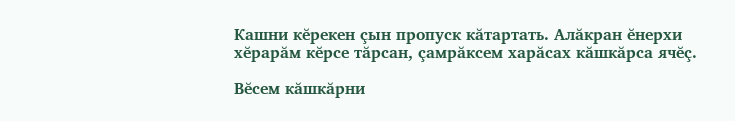Кашни кĕрекен çын пропуск кăтартать. Алăкран ĕнерхи хĕрарăм кĕрсе тăрсан, çамрăксем харăсах кăшкăрса ячĕç.

Вĕсем кăшкăрни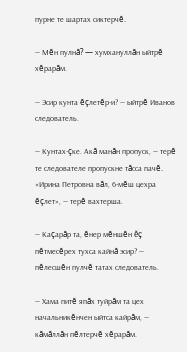пурне те шартах сиктерчĕ.

— Мĕн пулнă? — хумхануллăн ыйтрĕ хĕрарăм.

— Эсир кунта ĕçлетĕр-и? — ыйтрĕ Иванов следователь.

— Кунтах-çке. Акă манăн пропуск, — терĕ те следователе пропускне тăсса пачĕ. «Ирина Петровна вăл, 6-мĕш цехра ĕçлет», — терĕ вахтерша.

— Каçарăр та, ĕнер мĕншĕн ĕç пĕтмесĕрех тухса кайнă эсир? — пĕлесшĕн пулчĕ татах следователь.

— Хама питĕ япăх туйрăм та цех начальникĕнчен ыйтса кайрăм, — кăмăллăн пĕлтерчĕ хĕрарăм.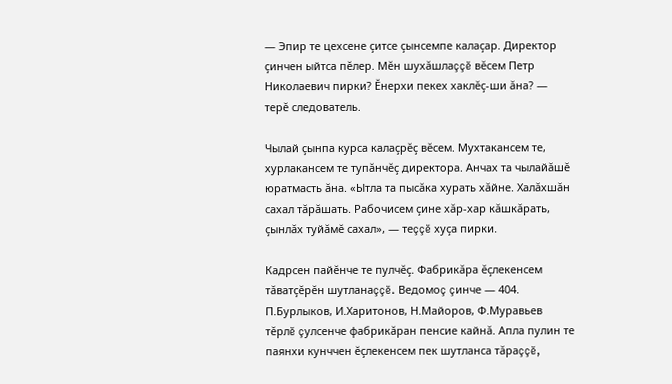— Эпир те цехсене çитсе çынсемпе калаçар. Директор çинчен ыйтса пĕлер. Мĕн шухăшлаççĕ вĕсем Петр Николаевич пирки? Ĕнерхи пекех хаклĕç-ши ăна? — терĕ следователь.

Чылай çынпа курса калаçрĕç вĕсем. Мухтакансем те, хурлакансем те тупăнчĕç директора. Анчах та чылайăшĕ юратмасть ăна. «Ытла та пысăка хурать хăйне. Халăхшăн сахал тăрăшать. Рабочисем çине хăр-хар кăшкăрать, çынлăх туйăмĕ сахал», — теççĕ хуçа пирки.

Кадрсен пайĕнче те пулчĕç. Фабрикăра ĕçлекенсем тăватçĕрĕн шутланаççĕ. Ведомоç çинче — 404. П.Бурлыков, И.Харитонов, Н.Майоров, Ф.Муравьев тĕрлĕ çулсенче фабрикăран пенсие кайнă. Апла пулин те паянхи кунччен ĕçлекенсем пек шутланса тăраççĕ,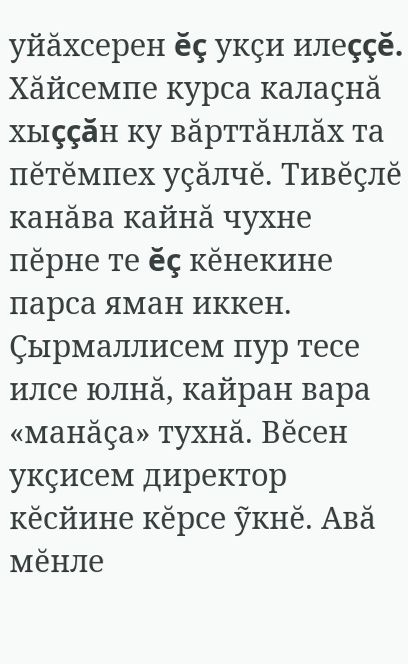уйăхсерен ĕç укçи илеççĕ. Хăйсемпе курса калаçнă хыççăн ку вăрттăнлăх та пĕтĕмпех уçăлчĕ. Тивĕçлĕ канăва кайнă чухне пĕрне те ĕç кĕнекине парса яман иккен. Çырмаллисем пур тесе илсе юлнă, кайран вара «манăçа» тухнă. Вĕсен укçисем директор кĕсйине кĕрсе ỹкнĕ. Авă мĕнле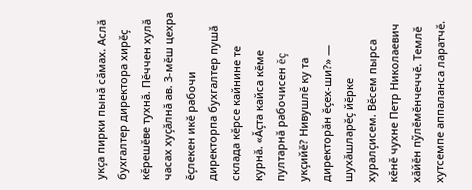укçа пирки пынă сăмах. Аслă бухгалтер директора хирĕç кĕрешĕве тухнă. Пĕччен хулă часах хуçăлнă ав. 3-мĕш цехра ĕçлекен икĕ рабочи директорпа бухгалтер пушă склада кĕрсе кайнине те курнă. «Ăçта кайса кĕме пултарнă рабочисен ĕç укçийĕ? Нивушлĕ ку та директорăн ĕçех-ши?» — шухăшларĕç йĕрке хуралçисем. Вĕсем пырса кĕнĕ чухне Петр Николаевич хăйĕн пỹлĕмĕнчеччĕ. Темлĕ хутсемпе аппаланса ларатчĕ.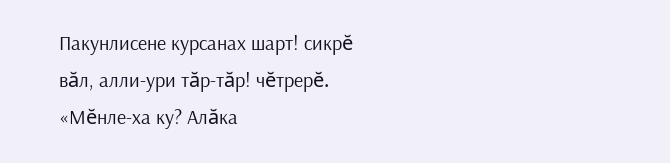Пакунлисене курсанах шарт! сикрĕ вăл, алли-ури тăр-тăр! чĕтрерĕ. «Мĕнле-ха ку? Алăка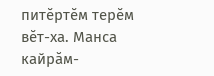питĕртĕм терĕм вĕт-ха. Манса кайрăм-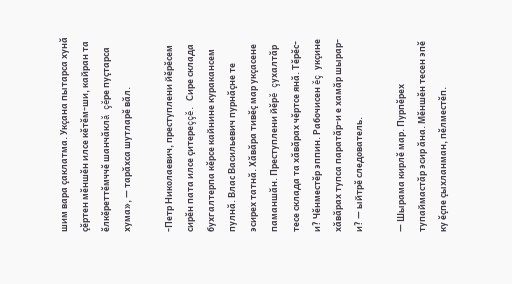шим вара çаклатма. Укçана пытарса хунă çĕртен мĕншĕн илсе кĕтĕм-ши, кайран та ĕлкĕреттĕмччĕ шанчăклă çĕре пуçтарса хума», — тарăхса шутларĕ вăл.

-Петр Николаевич, преступлени йĕрĕсем сирĕн пата илсе çитереççĕ. Сире склада бухгалтерпа кĕрсе кайнине куракансем пулнă. Влас Васильевич пурнăçне те эсирех татнă. Хăвăра тивĕç мар укçасене паманшăн. Преступлени йĕрĕ çухалтăр тесе склада та хăвăрах чĕртсе янă. Тĕрĕс-и? Чĕнместĕр эппин. Рабочисен ĕç укçине хăвăрах тупса паратăр-и е хамăр шырар-и? — ыйтрĕ следователь.

— Шырама кирлĕ мар. Пурпĕрех тупаймастăр эсир ăна. Мĕншĕн тесен эпĕ ку ĕçпе çыхланман, пĕлместĕп.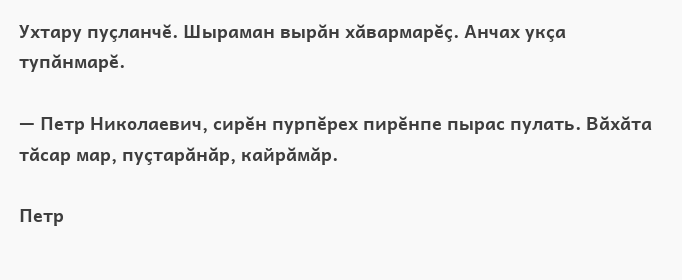Ухтару пуçланчĕ. Шыраман вырăн хăвармарĕç. Анчах укçа тупăнмарĕ.

— Петр Николаевич, сирĕн пурпĕрех пирĕнпе пырас пулать. Вăхăта тăсар мар, пуçтарăнăр, кайрăмăр.

Петр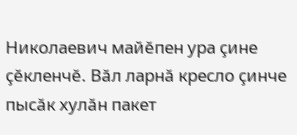Николаевич майĕпен ура çине çĕкленчĕ. Вăл ларнă кресло çинче пысăк хулăн пакет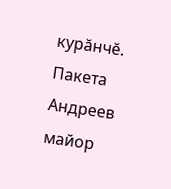курăнчĕ. Пакета Андреев майор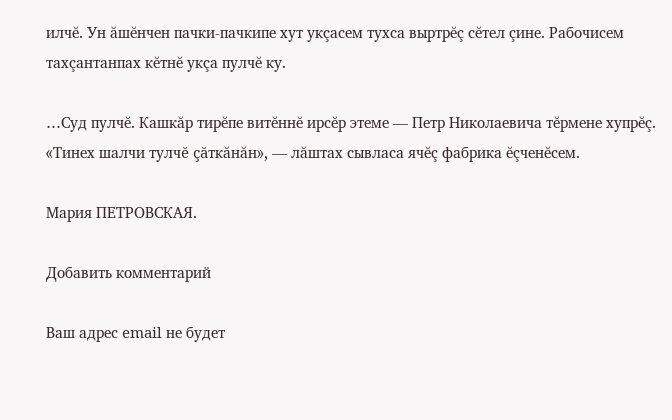илчĕ. Ун ăшĕнчен пачки-пачкипе хут укçасем тухса выртрĕç сĕтел çине. Рабочисем тахçантанпах кĕтнĕ укçа пулчĕ ку.

…Суд пулчĕ. Кашкăр тирĕпе витĕннĕ ирсĕр этеме — Петр Николаевича тĕрмене хупрĕç. «Тинех шалчи тулчĕ çăткăнăн», — лăштах сывласа ячĕç фабрика ĕçченĕсем.

Мария ПЕТРОВСКАЯ.

Добавить комментарий

Ваш адрес email не будет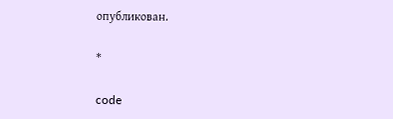опубликован.

*

code